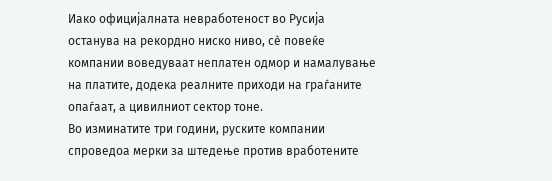Иако официјалната невработеност во Русија останува на рекордно ниско ниво, сè повеќе компании воведуваат неплатен одмор и намалување на платите, додека реалните приходи на граѓаните опаѓаат, а цивилниот сектор тоне.
Во изминатите три години, руските компании спроведоа мерки за штедење против вработените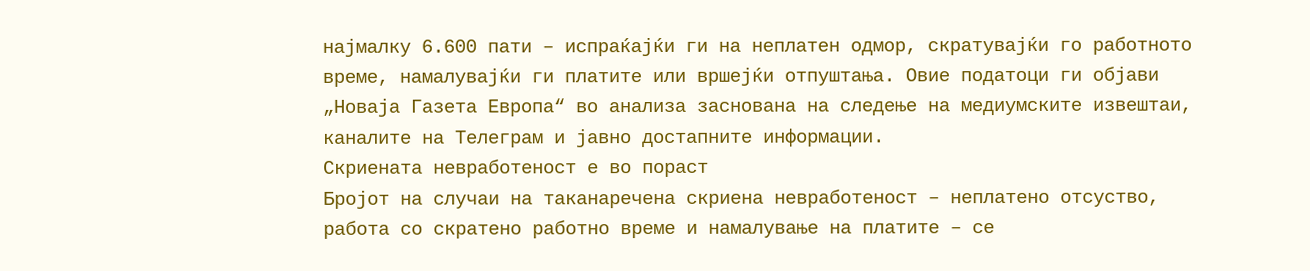најмалку 6.600 пати – испраќајќи ги на неплатен одмор, скратувајќи го работното време, намалувајќи ги платите или вршејќи отпуштања. Овие податоци ги објави „Новаја Газета Европа“ во анализа заснована на следење на медиумските извештаи, каналите на Телеграм и јавно достапните информации.
Скриената невработеност е во пораст
Бројот на случаи на таканаречена скриена невработеност – неплатено отсуство, работа со скратено работно време и намалување на платите – се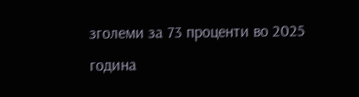зголеми за 73 проценти во 2025 година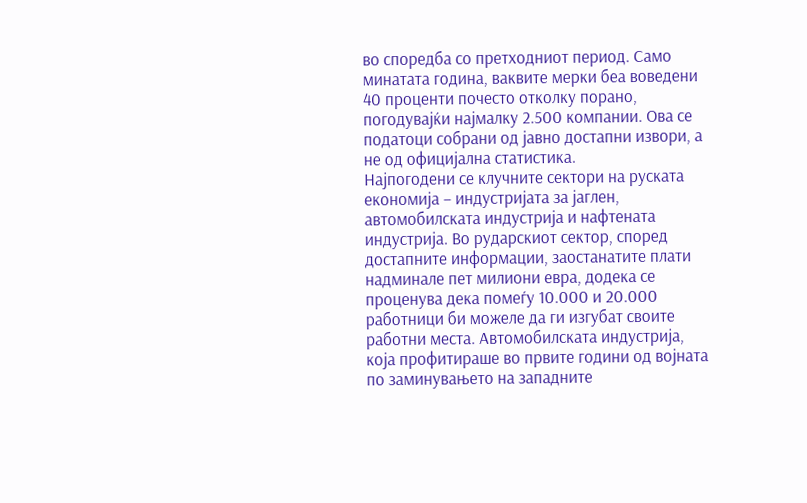во споредба со претходниот период. Само минатата година, ваквите мерки беа воведени 40 проценти почесто отколку порано, погодувајќи најмалку 2.500 компании. Ова се податоци собрани од јавно достапни извори, а не од официјална статистика.
Најпогодени се клучните сектори на руската економија – индустријата за јаглен, автомобилската индустрија и нафтената индустрија. Во рударскиот сектор, според достапните информации, заостанатите плати надминале пет милиони евра, додека се проценува дека помеѓу 10.000 и 20.000 работници би можеле да ги изгубат своите работни места. Автомобилската индустрија, која профитираше во првите години од војната по заминувањето на западните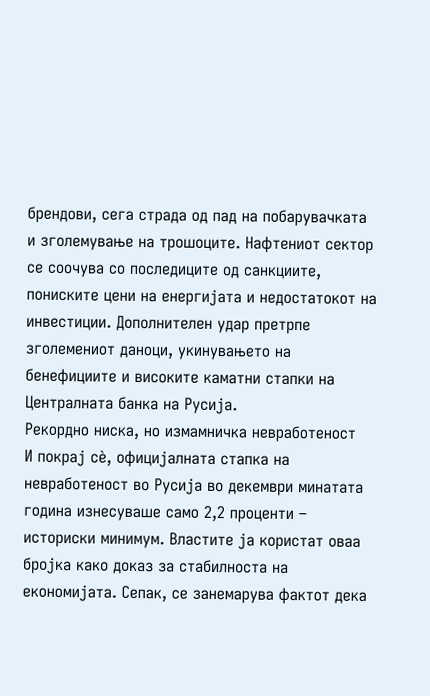брендови, сега страда од пад на побарувачката и зголемување на трошоците. Нафтениот сектор се соочува со последиците од санкциите, пониските цени на енергијата и недостатокот на инвестиции. Дополнителен удар претрпе зголемениот даноци, укинувањето на бенефициите и високите каматни стапки на Централната банка на Русија.
Рекордно ниска, но измамничка невработеност
И покрај сè, официјалната стапка на невработеност во Русија во декември минатата година изнесуваше само 2,2 проценти – историски минимум. Властите ја користат оваа бројка како доказ за стабилноста на економијата. Сепак, се занемарува фактот дека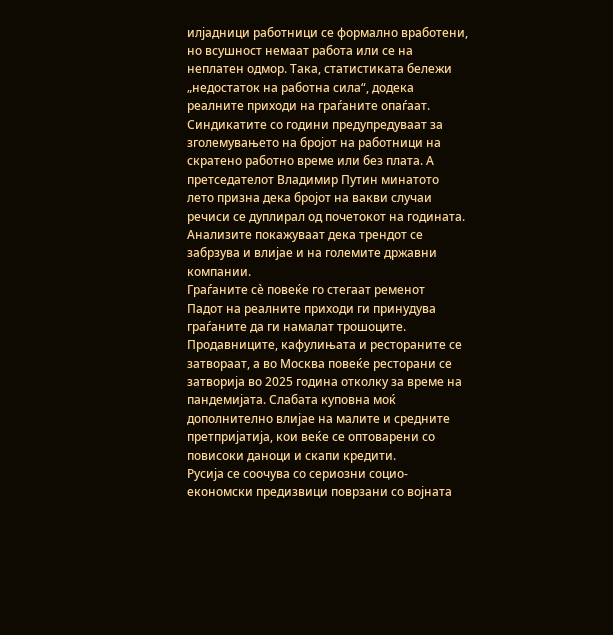илјадници работници се формално вработени, но всушност немаат работа или се на неплатен одмор. Така, статистиката бележи „недостаток на работна сила“, додека реалните приходи на граѓаните опаѓаат.
Синдикатите со години предупредуваат за зголемувањето на бројот на работници на скратено работно време или без плата. А претседателот Владимир Путин минатото лето призна дека бројот на вакви случаи речиси се дуплирал од почетокот на годината. Анализите покажуваат дека трендот се забрзува и влијае и на големите државни компании.
Граѓаните сè повеќе го стегаат ременот
Падот на реалните приходи ги принудува граѓаните да ги намалат трошоците. Продавниците, кафулињата и рестораните се затвораат, а во Москва повеќе ресторани се затворија во 2025 година отколку за време на пандемијата. Слабата куповна моќ дополнително влијае на малите и средните претпријатија, кои веќе се оптоварени со повисоки даноци и скапи кредити.
Русија се соочува со сериозни социо-економски предизвици поврзани со војната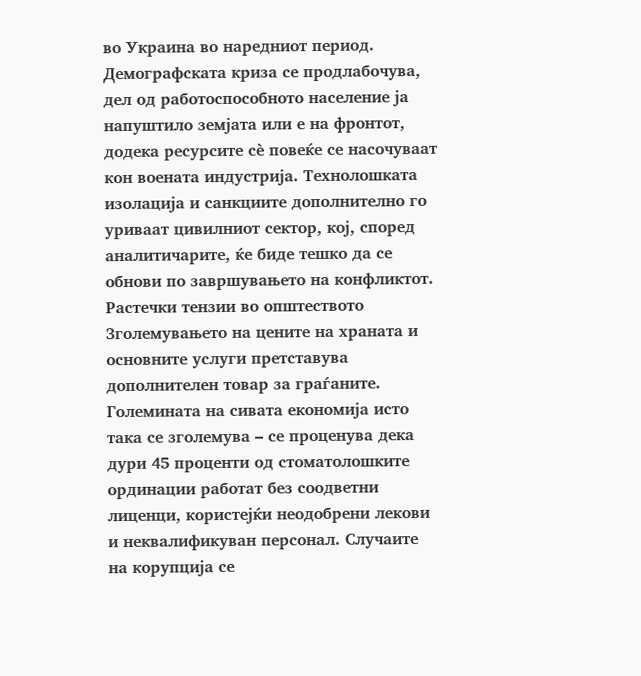во Украина во наредниот период. Демографската криза се продлабочува, дел од работоспособното население ја напуштило земјата или е на фронтот, додека ресурсите сè повеќе се насочуваат кон воената индустрија. Технолошката изолација и санкциите дополнително го уриваат цивилниот сектор, кој, според аналитичарите, ќе биде тешко да се обнови по завршувањето на конфликтот.
Растечки тензии во општеството
Зголемувањето на цените на храната и основните услуги претставува дополнителен товар за граѓаните. Големината на сивата економија исто така се зголемува – се проценува дека дури 45 проценти од стоматолошките ординации работат без соодветни лиценци, користејќи неодобрени лекови и неквалификуван персонал. Случаите на корупција се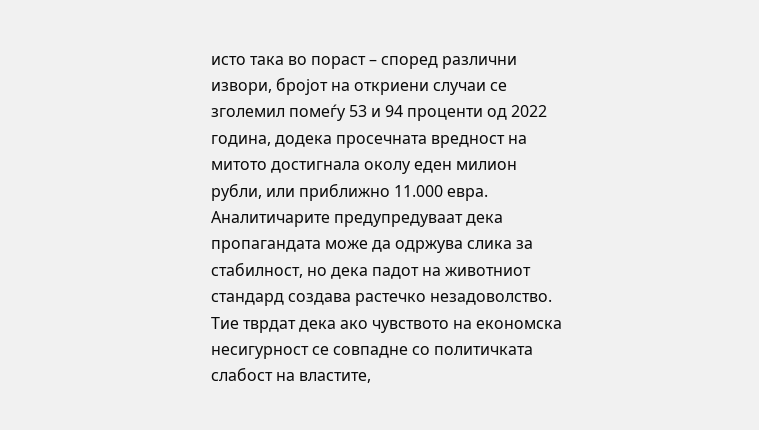исто така во пораст – според различни извори, бројот на откриени случаи се зголемил помеѓу 53 и 94 проценти од 2022 година, додека просечната вредност на митото достигнала околу еден милион рубли, или приближно 11.000 евра.
Аналитичарите предупредуваат дека пропагандата може да одржува слика за стабилност, но дека падот на животниот стандард создава растечко незадоволство. Тие тврдат дека ако чувството на економска несигурност се совпадне со политичката слабост на властите,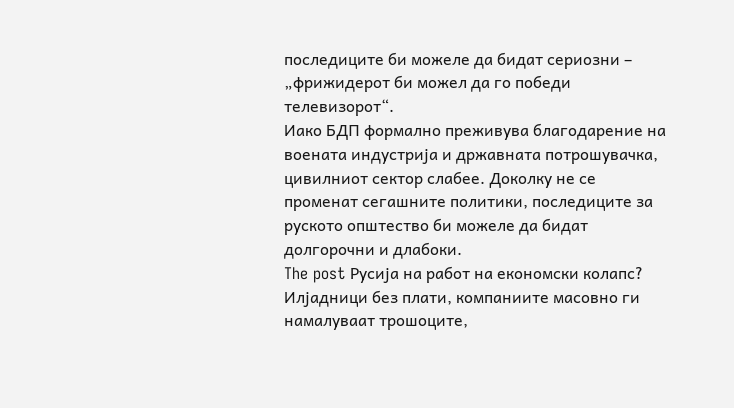последиците би можеле да бидат сериозни – „фрижидерот би можел да го победи телевизорот“.
Иако БДП формално преживува благодарение на воената индустрија и државната потрошувачка, цивилниот сектор слабее. Доколку не се променат сегашните политики, последиците за руското општество би можеле да бидат долгорочни и длабоки.
The post Русија на работ на економски колапс? Илјадници без плати, компаниите масовно ги намалуваат трошоците,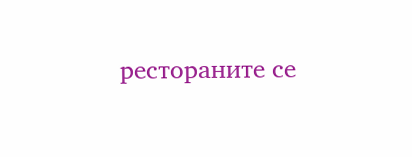рестораните се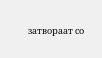затвораат со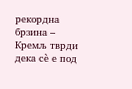рекордна брзина – Кремљ тврди дека сè е под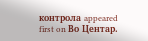контрола appeared first on Во Центар.